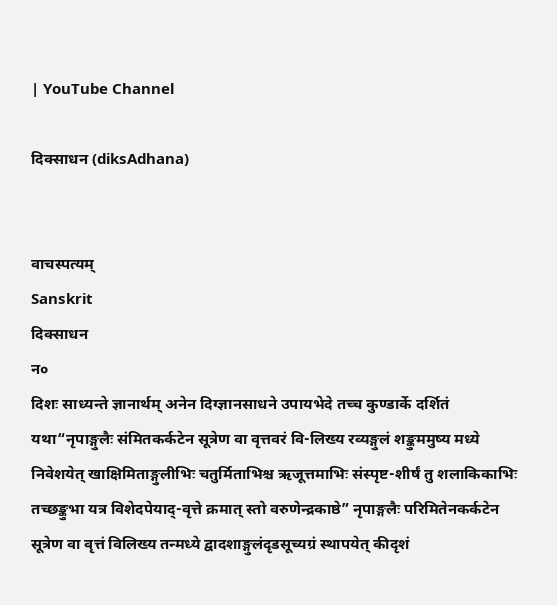| YouTube Channel

दिक्साधन (diksAdhana)


वाचस्पत्यम्
Sanskrit
दिक्साधन
न०
दिशः साध्यन्ते ज्ञानार्थम् अनेन दिग्ज्ञानसाधने उपायभेदे तच्च कुण्डार्के दर्शितं यथा“नृपाङ्गुलैः संमितकर्कटेन सूत्रेण वा वृत्तवरं वि-लिख्य रव्यङ्गुलं शङ्कुममुष्य मध्ये निवेशयेत् खाक्षिमिताङ्गुलीभिः चतुर्मिताभिश्च ऋजूत्तमाभिः संस्पृष्ट-शीर्षं तु शलाकिकाभिः तच्छङ्कुभा यत्र विशेदपेयाद्-वृत्ते क्रमात् स्तो वरुणेन्द्रकाष्ठे” नृपाङ्गलैः परिमितेनकर्कटेन सूत्रेण वा वृत्तं विलिख्य तन्मध्ये द्वादशाङ्गुलंदृडसूच्यग्रं स्थापयेत् कीदृशं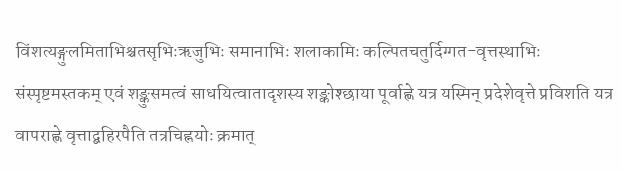विंशत्यङ्गुलमिताभिश्चतसृभिःऋजुभिः समानाभिः शलाकामिः कल्पितचतुर्दिग्गत-वृत्तस्थाभिः संस्पृष्टमस्तकम् एवं शङ्कुसमत्वं साधयित्वातादृशस्य शङ्कोश्छाया पूर्वाह्णे यत्र यस्मिन् प्रदेशेवृत्ते प्रविशति यत्र वापराह्णे वृत्ताद्बहिरपैति तत्रचिह्नयोः क्रमात्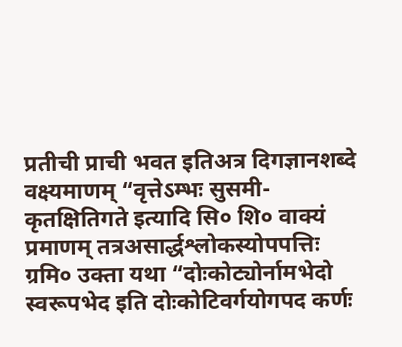प्रतीची प्राची भवत इतिअत्र दिगज्ञानशब्दे वक्ष्यमाणम् “वृत्तेऽम्भः सुसमी-कृतक्षितिगते इत्यादि सि० शि० वाक्यं प्रमाणम् तत्रअसार्द्धश्लोकस्योपपत्तिः ग्रमि० उक्ता यथा “दोःकोट्योर्नामभेदो स्वरूपभेद इति दोःकोटिवर्गयोगपद कर्णः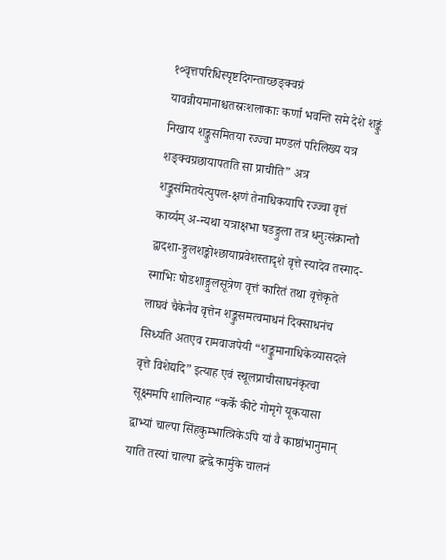१०वृत्तपरिधिस्पृष्टदिगन्ताच्छङ्क्वग्रं यावन्नीयमानाश्चतस्रःशलाकाः कर्णा भवन्ति समे देशे शङ्कुं निखाय शङ्कुसमितया रज्ज्वा मण्डलं परिलिख्य यत्र शङ्क्वग्रछायापतति सा प्राचीति” अत्र शङ्कुसंमितयेत्युपल-क्षणं तेनाधिकयापि रज्ज्वा वृत्तं कार्य्यम् अ-न्यथा यत्राक्षभा षडङ्गुला तत्र धनुःसंक्रान्तौ द्वादशा-ङ्गुलशङ्कोश्छायाप्रवेशस्तादृशे वृत्ते स्यादेव तस्माद-स्माभिः षोडशाङ्गुलसूत्रेण वृत्तं कारितं तथा वृत्तेकृते लाघवं चैकेनैव वृत्तेन शङ्कुसमत्वमाधनं दिक्साधनंच सिध्यति अतएव रामवाजपेयी “शङ्कुमानाधिकेव्यासदले वृत्ते विशेद्यदि” इत्याह एवं स्थूलप्राचीसाघनंकृत्वा सूक्ष्ममपि शालिन्याह “कर्के कीटे गोमृगे यूकयासा द्वाभ्यां चाल्पा सिंहकुम्भात्त्रिकेऽपि यां वै काष्ठांभानुमान् याति तस्यां चाल्पा द्वन्द्वे कार्मुके चालनं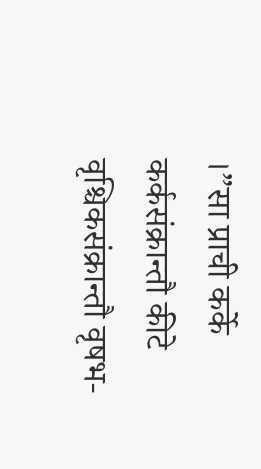।”सा प्राची कर्के कर्कसंक्रान्तौ कीटे वृश्चिकसंक्रान्तौ वृषभ-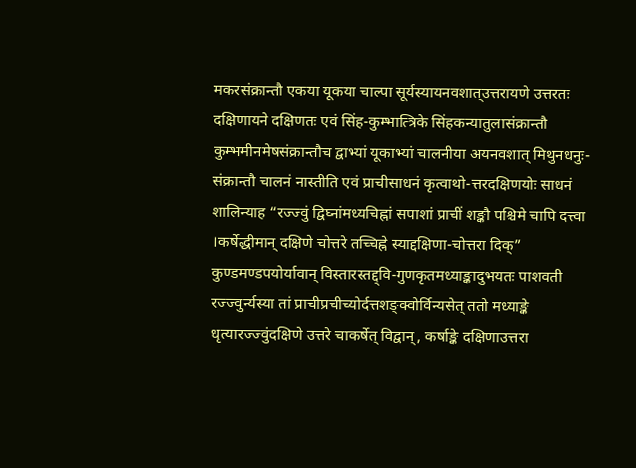मकरसंक्रान्तौ एकया यूकया चाल्पा सूर्यस्यायनवशात्उत्तरायणे उत्तरतः दक्षिणायने दक्षिणतः एवं सिंह-कुम्भात्त्रिके सिंहकन्यातुलासंक्रान्तौ कुम्भमीनमेषसंक्रान्तौच द्वाभ्यां यूकाभ्यां चालनीया अयनवशात् मिथुनधनुः-संक्रान्तौ चालनं नास्तीति एवं प्राचीसाधनं कृत्वाथो-त्तरदक्षिणयोः साधनं शालिन्याह “रज्ज्वुं द्विघ्नांमध्यचिह्नां सपाशां प्राचीं शङ्कौ पश्चिमे चापि दत्त्वा ।कर्षेद्धीमान् दक्षिणे चोत्तरे तच्चिह्ने स्याद्दक्षिणा-चोत्तरा दिक्” कुण्डमण्डपयोर्यावान् विस्तारस्तद्द्वि-गुणकृतमध्याङ्कादुभयतः पाशवती रज्ज्वुर्न्यस्या तां प्राचीप्रचीच्योर्दत्तशङ्क्वोर्विन्यसेत् ततो मध्याङ्के धृत्यारज्ज्वुंदक्षिणे उत्तरे चाकर्षेत् विद्वान्, कर्षाङ्के दक्षिणाउत्तरा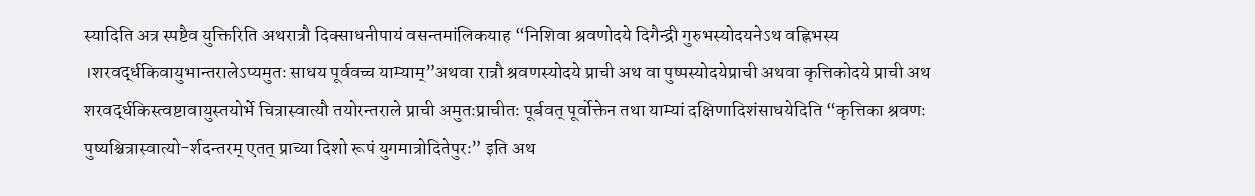स्यादिति अत्र स्पष्टैव युक्तिरिति अथरात्रौ दिक्साधनीपायं वसन्तमांलिकयाह “निशिवा श्रवणोदये दिगैन्द्री गुरुभस्योदयनेऽथ वह्निभस्य ।शरवर्द्धकिवायुभान्तरालेऽप्यमुतः साधय पूर्ववच्च याम्याम्”अथवा रात्रौ श्रवणस्योदये प्राची अथ वा पुष्पस्योदयेप्राची अथवा कृत्तिकोदये प्राची अथ शरवर्द्धकिस्त्वष्टावायुस्तयोर्भे चित्रास्वात्यौ तयोरन्तराले प्राची अमुतःप्राचीतः पूर्बवत् पूर्वोक्तेन तथा याम्यां दक्षिणादिशंसाधयेदिति “कृत्तिका श्रवणः पुष्यश्चित्रास्वात्यो-र्शदन्तरम् एतत् प्राच्या दिशो रूपं युगमात्रोदितेपुरः” इति अथ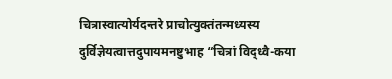चित्रास्वात्योर्यदन्तरे प्राचोत्युक्तंतन्मध्यस्य दुर्विज्ञेयत्वात्तदुपायमनष्टुभाह “चित्रां विद्ध्वै-कया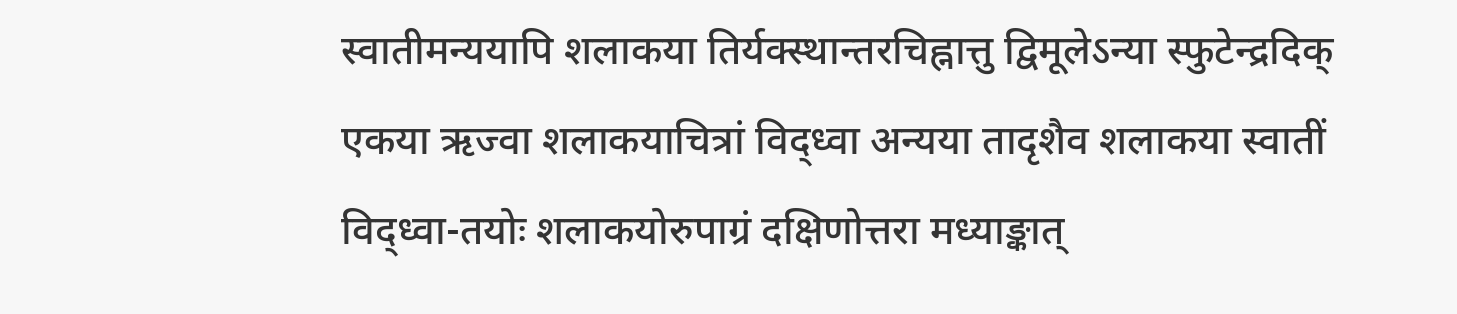स्वातीमन्ययापि शलाकया तिर्यक्स्थान्तरचिह्नात्तु द्विमूलेऽन्या स्फुटेन्द्रदिक् एकया ऋज्वा शलाकयाचित्रां विद्ध्वा अन्यया तादृशैव शलाकया स्वातीं विद्ध्वा-तयोः शलाकयोरुपाग्रं दक्षिणोत्तरा मध्याङ्कात्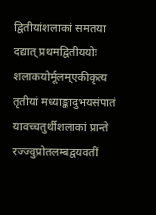द्वितीयांशलाकां समतया दद्यात् प्रथमद्वितीययोः शलाकयोर्मूलम्एकीकृत्य तृतीयां मध्याङ्कादुभयसंपातं यावच्चतुर्थीशलाकां प्रान्ते रज्ज्वुप्रोतलम्बद्वयवतीं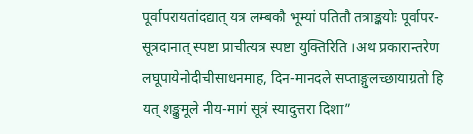पूर्वापरायतांदद्यात् यत्र लम्बकौ भूम्यां पतितौ तत्राङ्कयोः पूर्वापर-सूत्रदानात् स्पष्टा प्राचीत्यत्र स्पष्टा युक्तिरिति ।अथ प्रकारान्तरेण लघूपायेनोदीचीसाधनमाह, दिन-मानदले सप्ताङ्गुलच्छायाग्रतो हि यत् शङ्कुमूले नीय-मागं सूत्रं स्यादुत्तरा दिशा”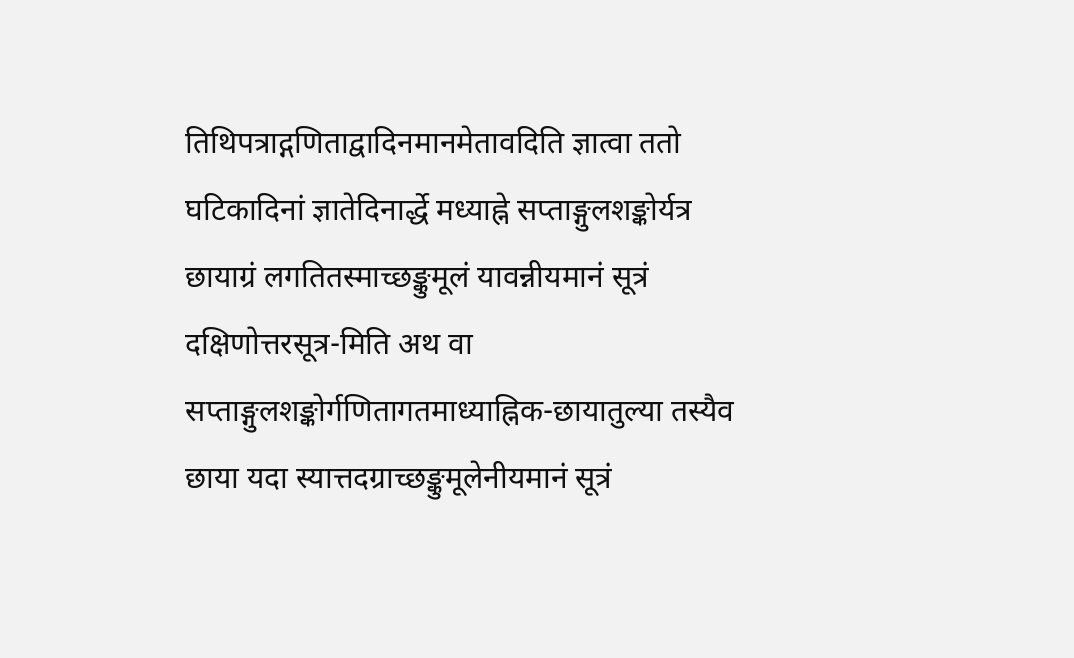तिथिपत्राद्गणिताद्वादिनमानमेतावदिति ज्ञात्वा ततो घटिकादिनां ज्ञातेदिनार्द्धे मध्याह्ने सप्ताङ्गुलशङ्कोर्यत्र छायाग्रं लगतितस्माच्छङ्कुमूलं यावन्नीयमानं सूत्रं दक्षिणोत्तरसूत्र-मिति अथ वा सप्ताङ्गुलशङ्कोर्गणितागतमाध्याह्निक-छायातुल्या तस्यैव छाया यदा स्यात्तदग्राच्छङ्कुमूलेनीयमानं सूत्रं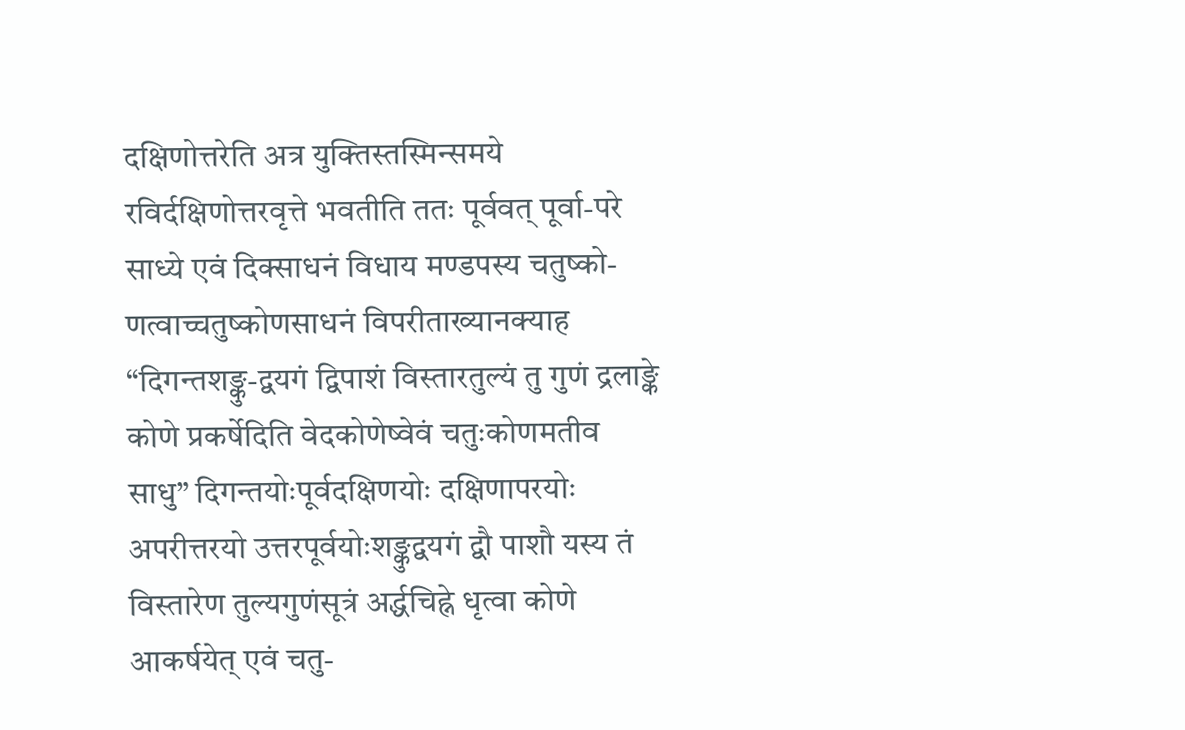दक्षिणोत्तरेति अत्र युक्तिस्तस्मिन्समये रविर्दक्षिणोत्तरवृत्ते भवतीति ततः पूर्ववत् पूर्वा-परे साध्ये एवं दिक्साधनं विधाय मण्डपस्य चतुष्को-णत्वाच्चतुष्कोणसाधनं विपरीताख्यानक्याह “दिगन्तशङ्कु-द्वयगं द्विपाशं विस्तारतुल्यं तु गुणं द्रलाङ्के कोणे प्रकर्षेदिति वेदकोणेष्वेवं चतुःकोणमतीव साधु” दिगन्तयोःपूर्वदक्षिणयोः दक्षिणापरयोः अपरीत्तरयो उत्तरपूर्वयोःशङ्कुद्वयगं द्वौ पाशौ यस्य तं विस्तारेण तुल्यगुणंसूत्रं अर्द्धचिह्ने धृत्वा कोणे आकर्षयेत् एवं चतु-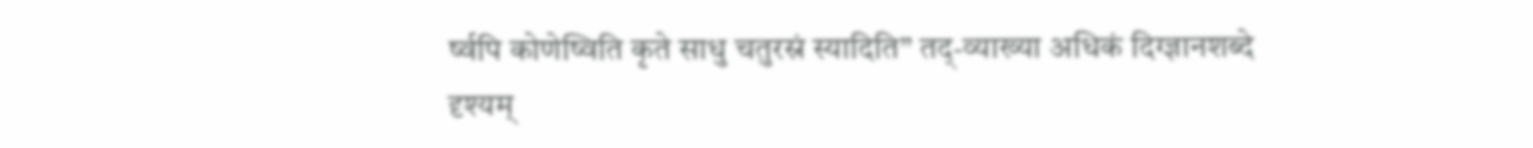र्ष्वपि कोणेष्विति कृते साधु चतुरस्रं स्यादिति” तद्-व्याख्या अधिकं दिग्ज्ञानशब्दे दृश्यम्